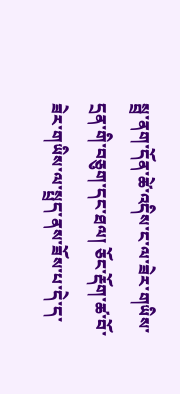སྦྲ་ནག་དོན་ཚེ་འདིས་ང་ལ་ཟེར་གཡིས་དྲན་གི་བཅུག་དང་ཐལ། ཅོང་རྡོག་ཚ་བོ་ཟེར་གཡིས་ལ་སྤྲད་ནས་ཟོས་པ་དེ་ད་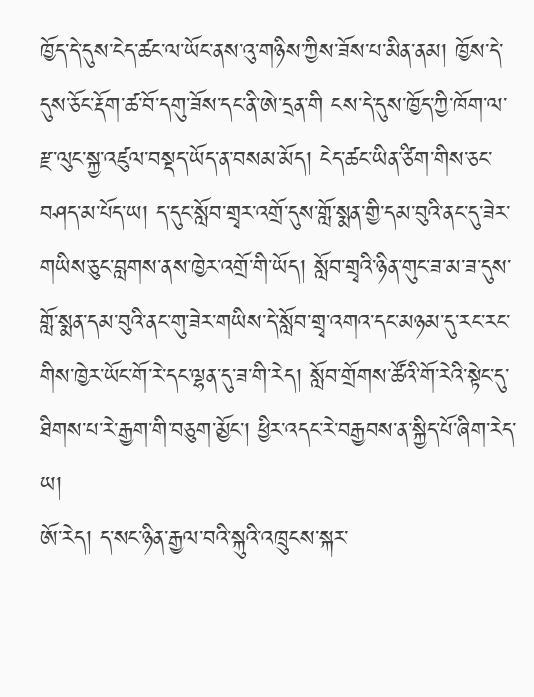ཁྱོད་དེ་དུས་ངེད་ཚང་ལ་ཡོང་ནས་འུ་གཉིས་ཀྱིས་ཟོས་པ་མིན་ནམ། ཁྱོས་དེ་དུས་ཅོང་རྡོག་ཚ་བོ་དགུ་ཟོས་དང་ནི་ཨེ་དྲན་གི ངས་དེ་དུས་ཁྱོད་ཀྱི་ཁོག་ལ་རྫ་ལུང་སྐྱ་འཛུལ་བསྡད་ཡོད་ན་བསམ་མོད། ངེད་ཚང་ཡིན་ཙིག་གིས་ཅང་བཤད་མ་པོད་ཡ། ད་དུང་སློབ་གྲྭར་འགྲོ་དུས་གློ་སྨན་གྱི་དམ་བུའི་ནང་དུ་ཟེར་གཡིས་ཅུང་བླགས་ནས་ཁྱེར་འགྲོ་གི་ཡོད། སློབ་གྲྭའི་ཉིན་གུང་ཟ་མ་ཟ་དུས་གློ་སྨན་དམ་བུའི་ནང་གུ་ཟེར་གཡིས་དེ་སློབ་གྲྭ་འགའ་དང་མཉམ་དུ་རང་རང་གིས་ཁྱེར་ཡོང་གོ་རེ་དང་ལྷན་དུ་ཟ་གི་རེད། སློབ་གྲོགས་ཚོའི་གོ་རེའི་སྟེང་དུ་ཐིགས་པ་རེ་རྒྱག་གི་བཅུག་མྱོང་། ཕྱིར་འདང་རེ་བརྒྱབས་ན་སྐྱིད་པོ་ཞིག་རེད་ཡ།
ཨོ་རེད། ད་སང་ཉིན་རྒྱལ་བའི་སྐུའི་འཁྲུངས་སྐར་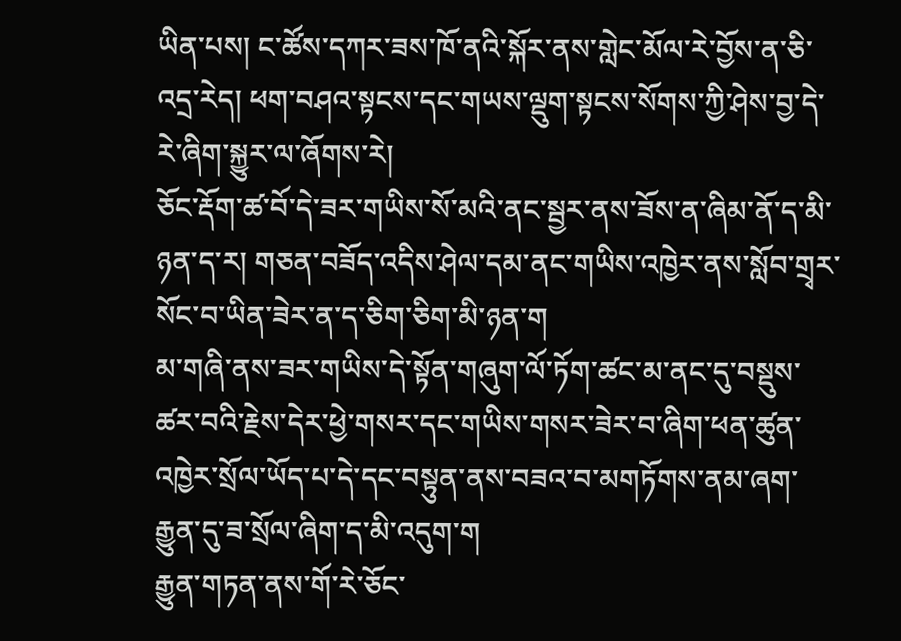ཡིན་པས། ང་ཚོས་དཀར་ཟས་ཁོ་ནའི་སྐོར་ནས་གླེང་མོལ་རེ་བྱོས་ན་ཅི་འདྲ་རེད། ཕག་བཤའ་སྟངས་དང་གཡས་ལྡུག་སྟངས་སོགས་ཀྱི་ཤེས་བྱ་དེ་རེ་ཞིག་སྐྱུར་ལ་ཞོགས་རེ།
ཅོང་རྡོག་ཚ་བོ་དེ་ཟར་གཡིས་སོ་མའི་ནང་སྦྱར་ནས་ཟོས་ན་ཞིམ་ནོ་ད་མི་ཉན་ད་ར། གཅན་བཟོད་འདིས་ཤེལ་དམ་ནང་གཡིས་འཁྱེར་ནས་སློབ་གྲྭར་སོང་བ་ཡིན་ཟེར་ན་ད་ཅིག་ཅིག་མི་ཉན་ག
མ་གཞི་ནས་ཟར་གཡིས་དེ་སྟོན་གཞུག་ལོ་ཏོག་ཚང་མ་ནང་དུ་བསྡུས་ཚར་བའི་རྗེས་དེར་ཕྱེ་གསར་དང་གཡིས་གསར་ཟེར་བ་ཞིག་ཕན་ཚུན་འཁྱེར་སྲོལ་ཡོད་པ་དེ་དང་བསྟུན་ནས་བཟའ་བ་མགཏོགས་ནམ་ཞག་རྒྱུན་དུ་ཟ་སྲོལ་ཞིག་ད་མི་འདུག་ག
རྒྱུན་གཏན་ནས་གོ་རེ་ཅོང་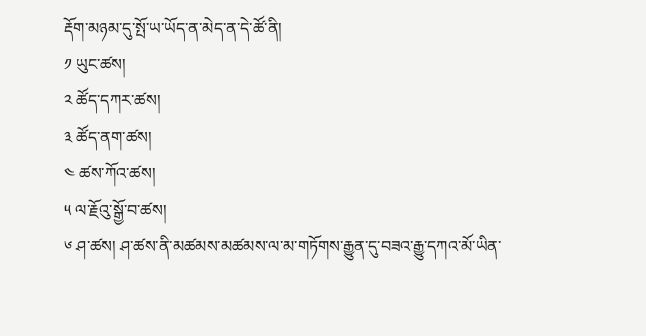རྡོག་མཉམ་དུ་སྤོ་ཡ་ཡོད་ན་མེད་ན་དེ་ཚོ་ནི།
༡ ཡུང་ཚས།
༢ ཚོད་དཀར་ཚས།
༣ ཚོད་ནག་ཚས།
༤ ཚས་ཀོའ་ཚས།
༥ ལ་རྗོའུ་སྒྱོ་བ་ཚས།
༦ ཤ་ཚས། ཤ་ཚས་ནི་མཚམས་མཚམས་ལ་མ་གཏོགས་རྒྱུན་དུ་བཟའ་རྒྱུ་དཀའ་མོ་ཡིན་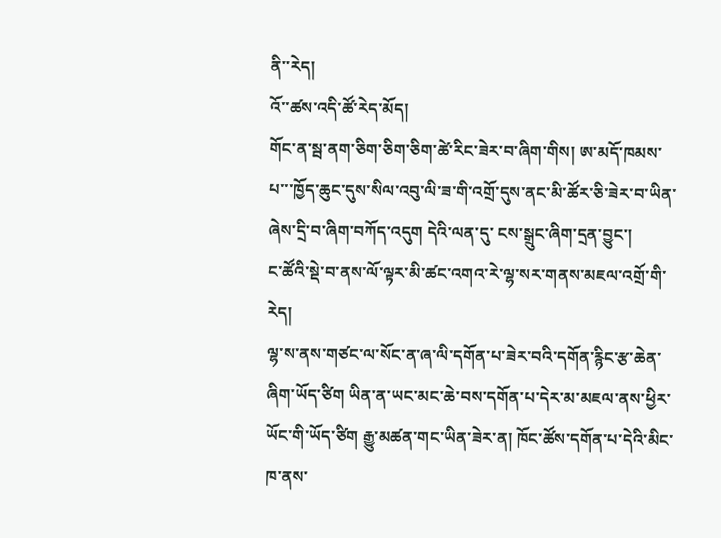ནི་་རེད།
འོ་་ཚས་འདི་ཚོ་རེད་མོད།
གོང་ན་སྦ་ནག་ཅིག་ཅིག་ཅིག་ཚེ་རིང་ཟེར་བ་ཞིག་གིས། ཨ་མདོ་ཁམས་པ་་་ཁྱོད་ཆུང་དུས་སིལ་འབུ་ལི་ཟ་གི་འགྲོ་དུས་ནང་མི་ཚོར་ཅི་ཟེར་བ་ཡིན་ཞེས་དྲི་བ་ཞིག་བཀོད་འདུག དེའི་ལན་དུ་ ངས་སྒྲུང་ཞིག་དྲན་བྱུང་།
ང་ཚོའི་སྡེ་བ་ནས་ལོ་ལྟར་མི་ཚང་འགའ་རེ་ལྷ་སར་གནས་མཇལ་འགྲོ་གི་རེད།
ལྷ་ས་ནས་གཙང་ལ་སོང་ན་ཞ་ལི་དགོན་པ་ཟེར་བའི་དགོན་རྙིང་རྩ་ཆེན་ཞིག་ཡོད་ཙིག ཡིན་ན་ཡང་མང་ཆེ་བས་དགོན་པ་དེར་མ་མཇལ་ནས་ཕྱིར་ཡོང་གི་ཡོད་ཙིག རྒྱུ་མཚན་གང་ཡིན་ཟེར་ན། ཁོང་ཚོས་དགོན་པ་དེའི་མིང་ཁ་ནས་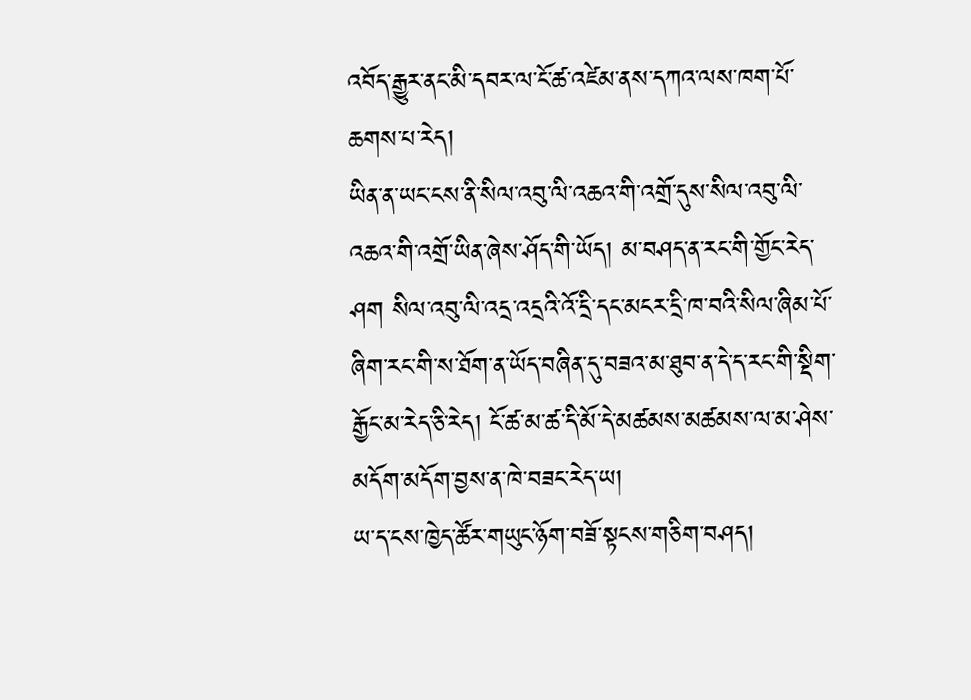འབོད་རྒྱུར་ནང་མི་དབར་ལ་ངོ་ཚ་འཛེམ་ནས་དཀའ་ལས་ཁག་པོ་ཆགས་པ་རེད།
ཡིན་ན་ཡང་ངས་ནི་སིལ་འབུ་ལི་འཆའ་གི་འགྲོ་དུས་སིལ་འབུ་ལི་འཆའ་གི་འགྲོ་ཡིན་ཞེས་ཤོད་གི་ཡོད། མ་བཤད་ན་རང་གི་གྱོང་རེད་ཤག སིལ་འབུ་ལི་འདྲ་འདྲའི་འོ་དྲི་དང་མངར་དྲི་ཁ་བའི་སིལ་ཞིམ་པོ་ཞིག་རང་གི་ས་ཐོག་ན་ཡོད་བཞིན་དུ་བཟའ་མ་ཐུབ་ན་དེ་ད་རང་གི་སྡིག་རྒྱོང་མ་རེད་ཅི་རེད། ངོ་ཚ་མ་ཚ་དི་མོ་དེ་མཚམས་མཚམས་ལ་མ་ཤེས་མདོག་མདོག་བྱས་ན་ཁེ་བཟང་རེད་ཡ།
ཡ་ད་ངས་ཁྱེད་ཚོར་གཡུང་ཉོག་བཟོ་སྟངས་གཅིག་བཤད།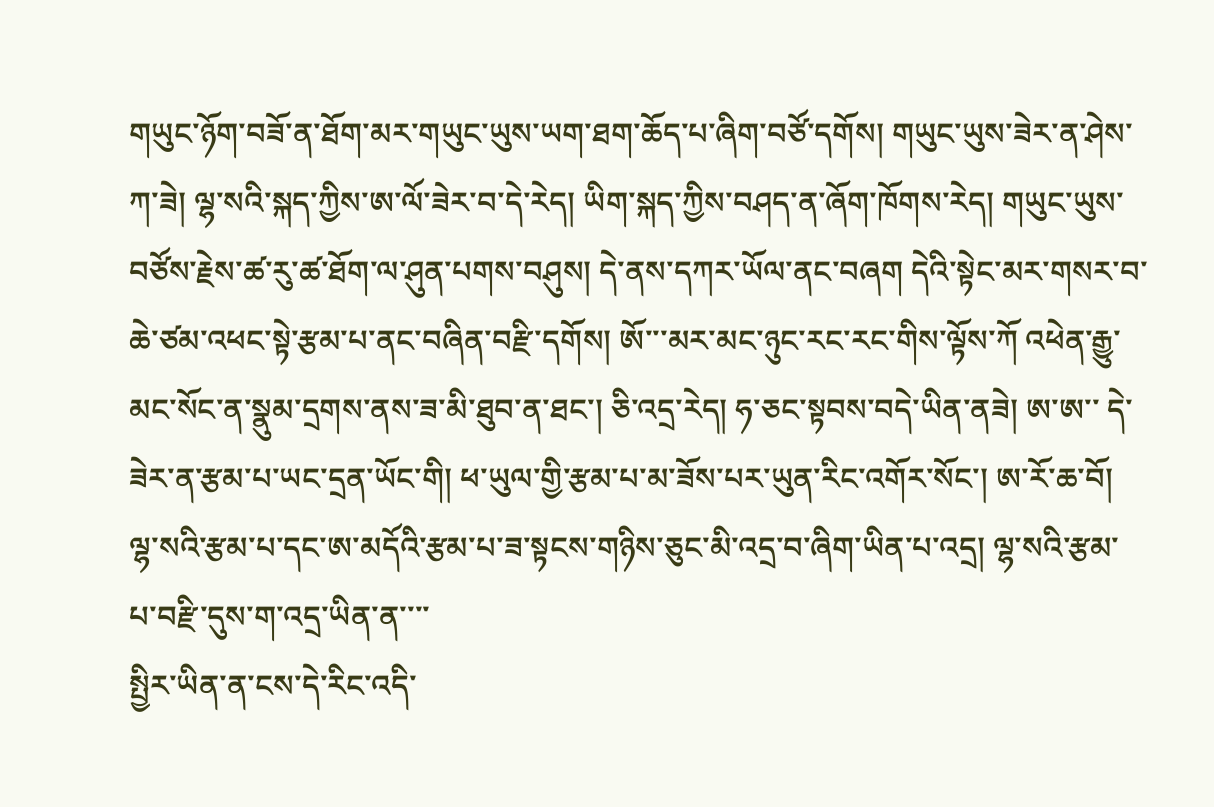གཡུང་ཉོག་བཟོ་ན་ཐོག་མར་གཡུང་ཡུས་ཡག་ཐག་ཆོད་པ་ཞིག་བཙོ་དགོས། གཡུང་ཡུས་ཟེར་ན་ཤེས་ཀ་ཟེ། ལྷ་སའི་སྐད་ཀྱིས་ཨ་ལོ་ཟེར་བ་དེ་རེད། ཡིག་སྐད་ཀྱིས་བཤད་ན་ཞོག་ཁོགས་རེད། གཡུང་ཡུས་བཙོས་རྗེས་ཚ་རུ་ཚ་ཐོག་ལ་ཤུན་པགས་བཤུས། དེ་ནས་དཀར་ཡོལ་ནང་བཞག དེའི་སྟེང་མར་གསར་བ་ཆེ་ཙམ་འཕང་སྟེ་རྩམ་པ་ནང་བཞིན་བརྫི་དགོས། ཨོ་་་མར་མང་ཉུང་རང་རང་གིས་ལྟོས་ཀོ འཕེན་རྒྱུ་མང་སོང་ན་སྣུམ་དྲགས་ནས་ཟ་མི་ཐུབ་ན་ཐང་། ཅི་འདྲ་རེད། ཧ་ཅང་སྟབས་བདེ་ཡིན་ནཟེ། ཨ་ཨ་་ དེ་ཟེར་ན་རྩམ་པ་ཡང་དྲན་ཡོང་གི། ཕ་ཡུལ་གྱི་རྩམ་པ་མ་ཟོས་པར་ཡུན་རིང་འགོར་སོང་། ཨ་རོ་ཆ་བོ། ལྷ་སའི་རྩམ་པ་དང་ཨ་མདོའི་རྩམ་པ་ཟ་སྟངས་གཉིས་ཅུང་མི་འདྲ་བ་ཞིག་ཡིན་པ་འདྲ། ལྷ་སའི་རྩམ་པ་བརྫི་དུས་ག་འདྲ་ཡིན་ན་་་་
སྤྱིར་ཡིན་ན་ངས་དེ་རིང་འདི་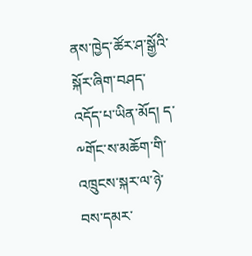ནས་ཁྱེད་ཚོར་ཤ་སྒྱོའི་སྐོར་ཞིག་བཤད་འདོད་པ་ཡིན་མོད། ད་༸གོང་ས་མཆོག་གི་འཁྲུངས་སྐར་ལ་ཉེ་བས་དམར་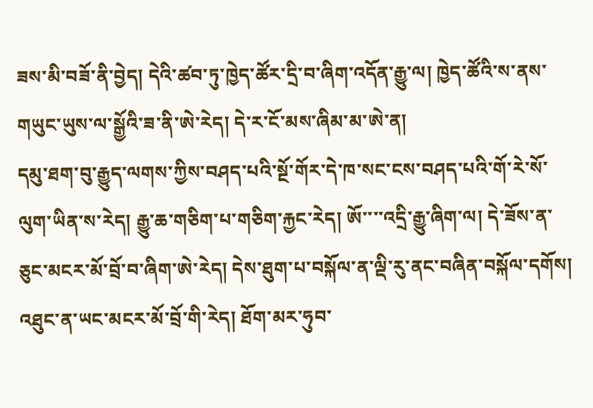ཟས་མི་བཟོ་ནི་བྱེད། དེའི་ཚབ་ཏུ་ཁྱེད་ཚོར་དྲི་བ་ཞིག་འདོན་རྒྱུ་ལ། ཁྱེད་ཚོའི་ས་ནས་གཡུང་ཡུས་ལ་སྒྱོའི་ཟ་ནི་ཨེ་རེད། དེ་ར་ངོ་མས་ཞིམ་མ་ཨེ་ན།
དམུ་ཐག་བུ་རྒྱུད་ལགས་ཀྱིས་བཤད་པའི་སྔོ་གོར་དེ་ཁ་སང་ངས་བཤད་པའི་གོ་རེ་སོ་ལུག་ཡིན་ས་རེད། རྒྱུ་ཆ་གཅིག་པ་གཅིག་རྐྱང་རེད། ཨོ་་་་འདྲི་རྒྱུ་ཞིག་ལ། དེ་ཟོས་ན་ཅུང་མངར་མོ་བྲོ་བ་ཞིག་ཨེ་རེད། དེས་ཐུག་པ་བསྐོལ་ན་ལྡི་རུ་ནང་བཞིན་བསྐོལ་དགོས། འཐུང་ན་ཡང་མངར་མོ་བྲོ་གི་རེད། ཐོག་མར་ཧུབ་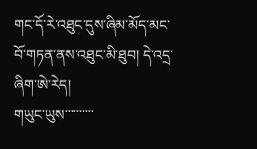གང་དོ་རེ་འཐུང་དུས་ཞིམ་མོད་མང་བོ་གཏན་ནས་འཐུང་མི་ཐུབ། དེ་འདྲ་ཞིག་ཨེ་རེད།
གཡུང་ཡུས་་་་་་་་་་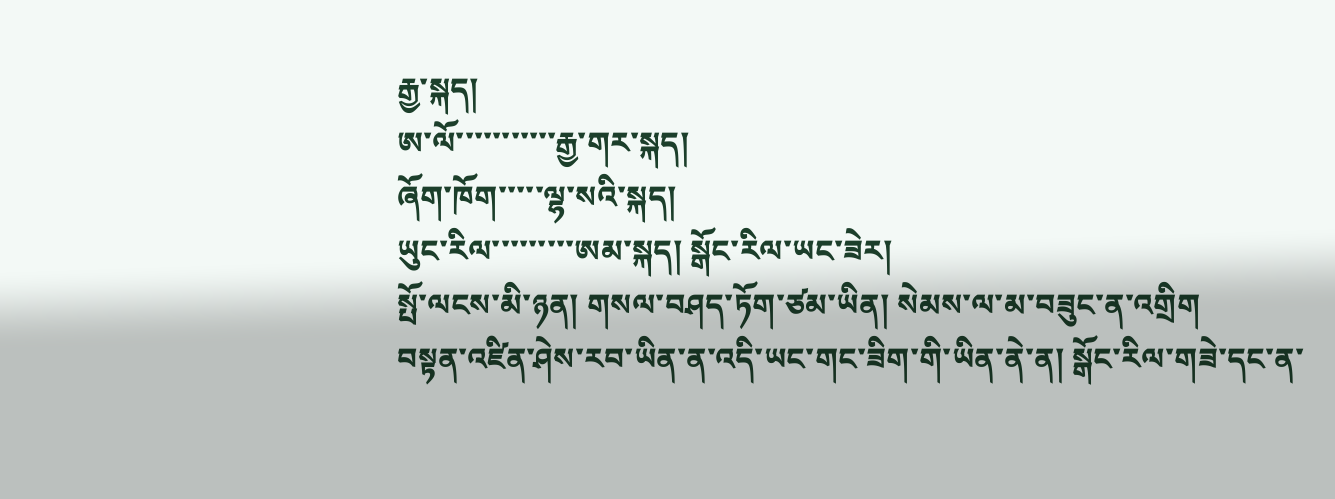རྒྱ་སྐད།
ཨ་ལོ་་་་་་་་་་་རྒྱ་གར་སྐད།
ཞོག་ཁོག་་་་་ལྷ་སའི་སྐད།
ཡུང་རིལ་་་་་་་་་ཨམ་སྐད། སྒོང་རིལ་ཡང་ཟེར།
སྤོ་ལངས་མི་ཉན། གསལ་བཤད་ཏོག་ཙམ་ཡིན། སེམས་ལ་མ་བཟུང་ན་འགྲིག
བསྟན་འཛིན་ཤེས་རབ་ཡིན་ན་འདི་ཡང་གང་ཟིག་གི་ཡིན་ནེ་ན། སྒོང་རིལ་གཟེ་དང་ན་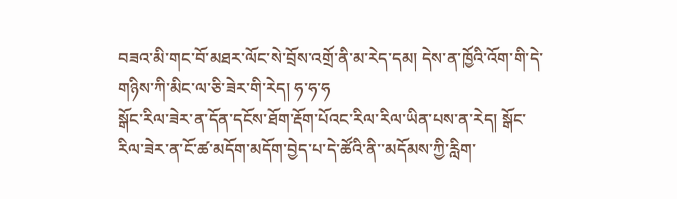བཟའ་མི་གང་བོ་མཐར་ལོང་སེ་བྲོས་འགྲོ་ནི་མ་རེད་དམ། དེས་ན་ཁྱོའི་འོག་གི་དེ་གཉིས་ཀི་མིང་ལ་ཅི་ཟེར་གི་རེད། ཧ་ཧ་ཧ
སྒོང་རིལ་ཟེར་ན་དོན་དངོས་ཐོག་རྡོག་པོའང་རིལ་རིལ་ཡིན་པས་ན་རེད། སྒོང་རིལ་ཟེར་ན་ངོ་ཚ་མདོག་མདོག་བྱེད་པ་དེ་ཚོའི་ནི་་མདོམས་ཀྱི་རླིག་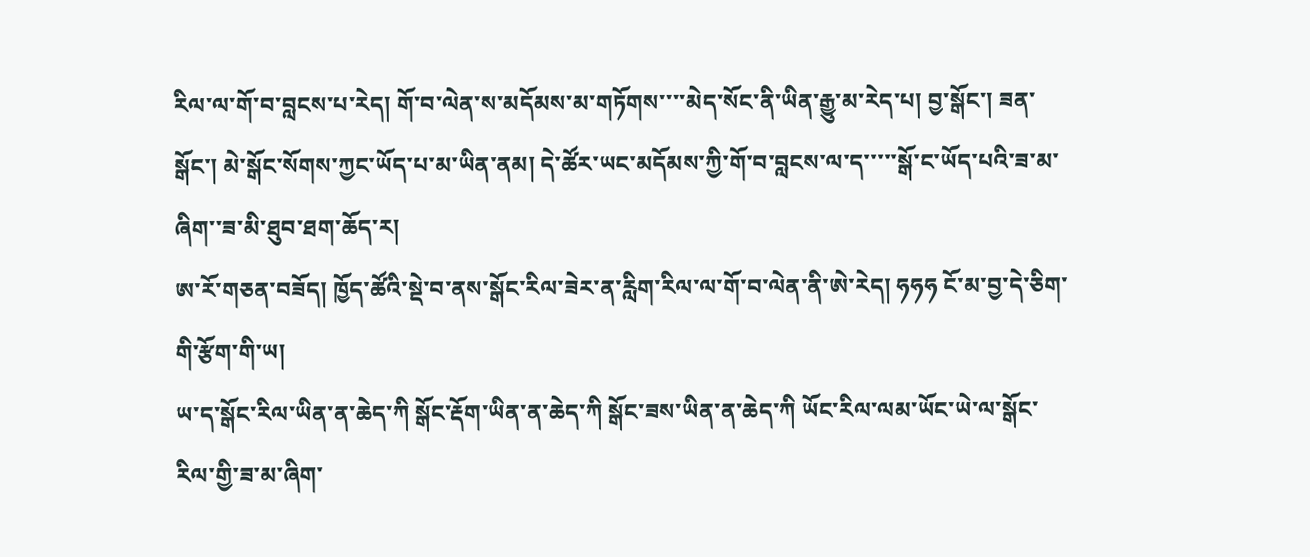རིལ་ལ་གོ་བ་བླངས་པ་རེད། གོ་བ་ལེན་ས་མདོམས་མ་གཏོགས་་་་མེད་སོང་ནི་ཡིན་རྒྱུ་མ་རེད་པ། བྱ་སྒོང་། ཟན་སྒོང་། མེ་སྒོང་སོགས་ཀྱང་ཡོད་པ་མ་ཡིན་ནམ། དེ་ཚོར་ཡང་མདོམས་ཀྱི་གོ་བ་བླངས་ལ་ད་་་་་སྒོ་ང་ཡོད་པའི་ཟ་མ་ཞིག་་ཟ་མི་ཐུབ་ཐག་ཆོད་ར།
ཨ་རོ་གཅན་བཟོད། ཁྱོད་ཚོའི་སྡེ་བ་ནས་སྒོང་རིལ་ཟེར་ན་རླིག་རིལ་ལ་གོ་བ་ལེན་ནི་ཨེ་རེད། ཧཧཧ ངོ་མ་བྱ་དེ་ཅིག་གི་རྩོག་གི་ཡ།
ཡ་ད་སྒོང་རིལ་ཡིན་ན་ཆེད་ཀི སྒོང་རྡོག་ཡིན་ན་ཆེད་ཀི སྒོང་ཟས་ཡིན་ན་ཆེད་ཀི ཡོང་རིལ་ལམ་ཡོང་ཡེ་ལ་སྒོང་རིལ་གྱི་ཟ་མ་ཞིག་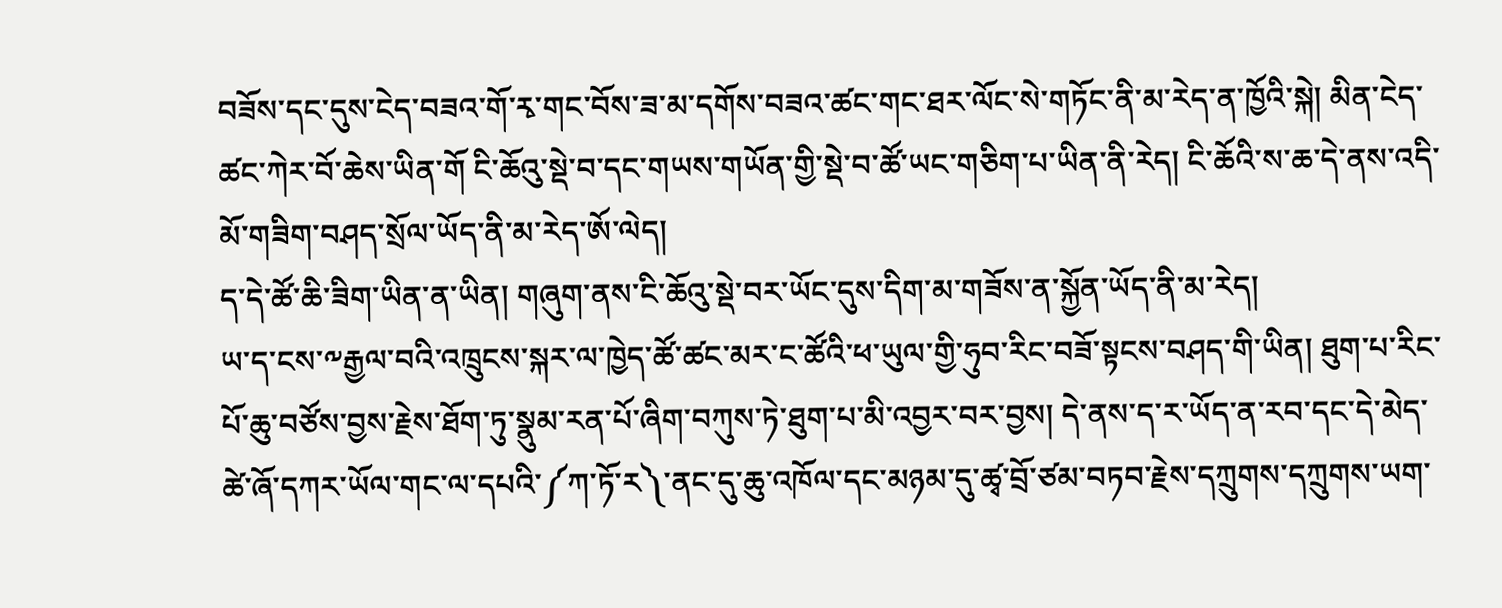བཟོས་དང་དུས་ངེད་བཟའ་གོ་རྭ་གང་བོས་ཟ་མ་དགོས་བཟའ་ཚང་གང་ཐར་ལོང་སེ་གཏོང་ནི་མ་རེད་ན་ཁྱོའི་སྐེ། མིན་ངེད་ཚང་ཀེར་བོ་ཆེས་ཡིན་གོ ངི་ཆོའུ་སྡེ་བ་དང་གཡས་གཡོན་གྱི་སྡེ་བ་ཚོ་ཡང་གཅིག་པ་ཡིན་ནི་རེད། ངི་ཆོའི་ས་ཆ་དེ་ནས་འདི་མོ་གཟིག་བཤད་སྲོལ་ཡོད་ནི་མ་རེད་ཨོ་ལེད།
ད་དེ་ཚོ་ཆི་ཟིག་ཡིན་ན་ཡིན། གཞུག་ནས་ངི་ཆོའུ་སྡེ་བར་ཡོང་དུས་དིག་མ་གཟོས་ན་སྐྱོན་ཡོད་ནི་མ་རེད།
ཡ་ད་ངས་༸རྒྱལ་བའི་འཁྲུངས་སྐར་ལ་ཁྱེད་ཚོ་ཚང་མར་ང་ཚོའི་ཕ་ཡུལ་གྱི་ཧུབ་རིང་བཟོ་སྟངས་བཤད་གི་ཡིན། ཐུག་པ་རིང་པོ་ཆུ་བཙོས་བྱས་རྗེས་ཐོག་ཏུ་སྣུམ་རན་པོ་ཞིག་བཀུས་ཏེ་ཐུག་པ་མི་འབྱར་བར་བྱས། དེ་ནས་ད་ར་ཡོད་ན་རབ་དང་དེ་མེད་ཚེ་ཞོ་དཀར་ཡོལ་གང་ལ་དཔའི་༼ཀ་ཏོ་ར༽་ནང་དུ་ཆུ་འཁོལ་དང་མཉམ་དུ་ཚྭ་བྲོ་ཙམ་བཏབ་རྗེས་དཀྲུགས་དཀྲུགས་ཡག་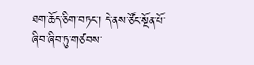ཐག་ཆོད་ཅིག་བཏང་། དེ་ནས་ཙོང་སྔོན་པོ་ཞིབ་ཞིབ་ཏུ་གཙབས་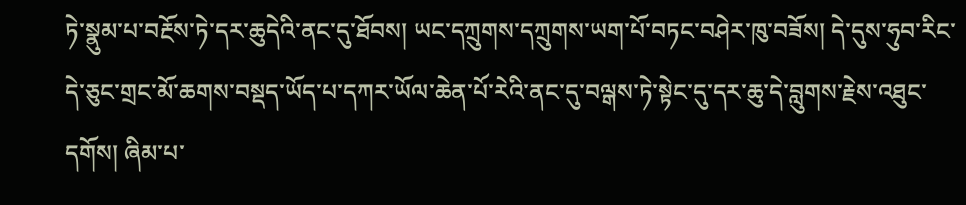ཏེ་སྣུམ་པ་བརྔོས་ཏེ་དར་ཆུདེའི་ནང་དུ་ཐོབས། ཡང་དཀྲུགས་དཀྲུགས་ཡག་པོ་བཏང་བཤེར་ཁུ་བཟོས། དེ་དུས་ཧུབ་རིང་དེ་ཅུང་གྲང་མོ་ཆགས་བསྡད་ཡོད་པ་དཀར་ཡོལ་ཆེན་པོ་རེའི་ནང་དུ་བལྒས་ཏེ་སྟེང་དུ་དར་ཆུ་དེ་བླུགས་རྗེས་འཐུང་དགོས། ཞིམ་པ་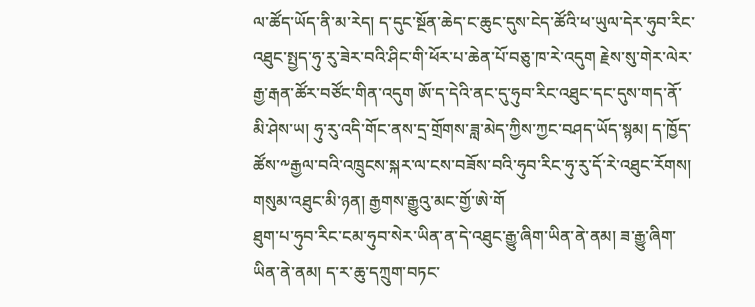ལ་ཚོད་ཡོད་ནི་མ་རེད། ད་དུང་སྔོན་ཆེད་ང་ཆུང་དུས་ངེད་ཚོའི་ཕ་ཡུལ་དེར་ཧུབ་རིང་འཐུང་སྤྱད་ཧུ་རུ་ཟེར་བའི་ཤིང་གི་ཕོར་པ་ཆེན་པོ་བཅུ་ཁ་རེ་འདུག རྗེས་སུ་གེར་ལེར་རྒྱ་རྒན་ཚོར་བཙོང་གིན་འདུག ཨོ་ད་དེའི་ནང་དུ་ཧུབ་རིང་འཐུང་དང་དུས་གད་ནོ་མི་ཤེས་ཡ། ཧུ་རུ་འདི་གོང་ནས་དྲ་གྲོགས་ཟླ་མེད་ཀྱིས་ཀྱང་བཤད་ཡོད་སྙམ། ད་ཁྱོད་ཚོས་༸རྒྱལ་བའི་འཁྲུངས་སྐར་ལ་ངས་བཟོས་བའི་ཧུབ་རིང་ཧུ་རུ་དོ་རེ་འཐུང་རོགས། གསུམ་འཐུང་མི་ཉན། རྒྱགས་རྒྱུའུ་མང་གྱོ་ཨེ་གོ
ཐུག་པ་ཧུབ་རིང་ངམ་ཧུབ་སེར་ཡིན་ན་དེ་འཐུང་རྒྱུ་ཞིག་ཡིན་ནེ་ནམ། ཟ་རྒྱུ་ཞིག་ཡིན་ནེ་ནམ། ད་ར་ཆུ་དཀྲུག་བཏང་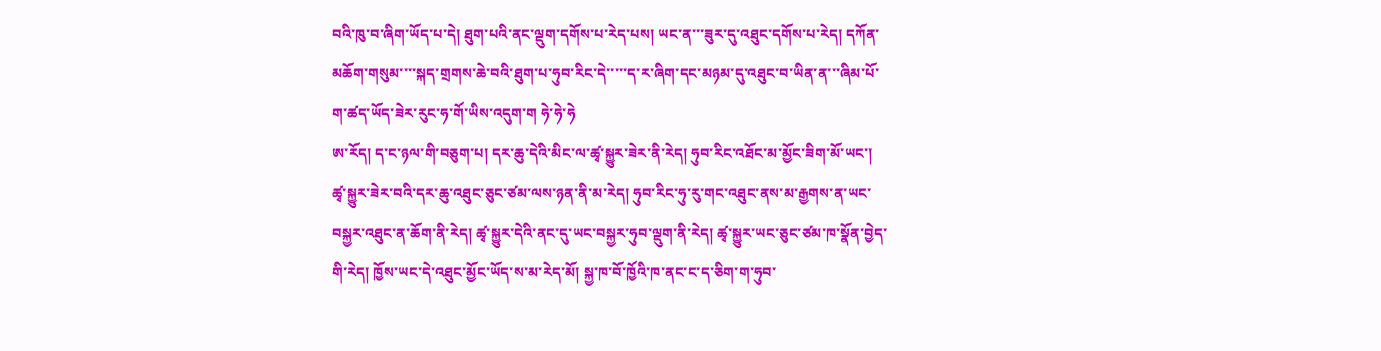བའི་ཁུ་བ་ཞིག་ཡོད་པ་དེ། ཐུག་པའི་ནང་ལྡུག་དགོས་པ་རེད་པས། ཡང་ན་་་ཟུར་དུ་འཐུང་དགོས་པ་རེད། དཀོན་མཆོག་གསུམ་་་་སྐད་གྲགས་ཆེ་བའི་ཐུག་པ་ཧུབ་རིང་དེ་་་་་ད་ར་ཞིག་དང་མཉམ་དུ་འཐུང་བ་ཡིན་ན་་་ཞིམ་པོ་ག་ཚད་ཡོད་ཟེར་རུང་ཧ་གོ་ཡིས་འདུག་ག ཧེ་ཧེ་ཧེ
ཨ་རོད། ད་ང་ཉལ་གི་བཅུག་པ། དར་ཆུ་དེའི་མིང་ལ་ཚྭ་སྐྱུར་ཟེར་ནི་རེད། ཧུབ་རིང་འཐོང་མ་མྱོང་ཟིག་མོ་ཡང་། ཚྭ་སྐྱུར་ཟེར་བའི་དར་ཆུ་འཐུང་ཅུང་ཙམ་ལས་ཉན་ནི་མ་རེད། ཧུབ་རིང་ཧུ་རུ་གང་འཐུང་ནས་མ་རྒྱགས་ན་ཡང་བསྐྱར་འཐུང་ན་ཆོག་ནི་རེད། ཚྭ་སྐྱུར་དེའི་ནང་དུ་ཡང་བསྐྱར་ཧུབ་ལྡུག་ནི་རེད། ཚྭ་སྐྱུར་ཡང་ཅུང་ཙམ་ཁ་སྣོན་བྱེད་གི་རེད། ཁྱོས་ཡང་དེ་འཐུང་མྱོང་ཡོད་ས་མ་རེད་མོ། སྐྱ་ཁ་བོ་ཁྱོའི་ཁ་ནང་ང་ད་ཅིག་ག་ཧུབ་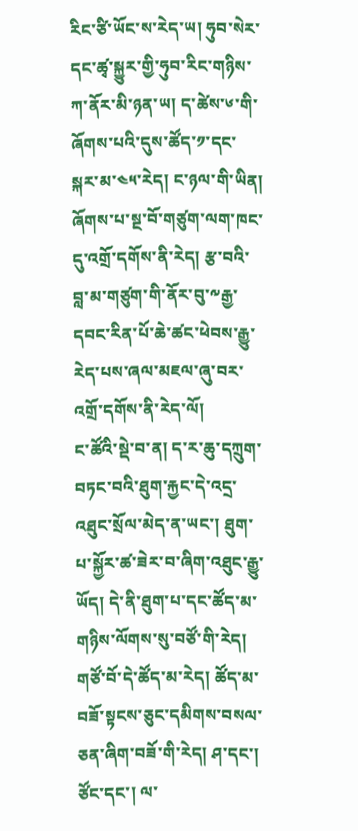རིང་ཙི་ཡོང་ས་རེད་ཡ། ཧུབ་སེར་དང་ཚྭ་སྐྱུར་གྱི་ཧུབ་རིང་གཉིས་ཀ་ནོར་མི་ཉན་ཡ། ད་ཚེས་༦་གི་ཞོགས་པའི་དུས་ཚོད་༡་དང་སྐར་མ་༤༥་རེད། ང་ཉལ་གི་ཡིན། ཞོགས་པ་སྔ་བོ་གཙུག་ལག་ཁང་དུ་འགྲོ་དགོས་ནི་རེད། རྩ་བའི་བླ་མ་གཙུག་གི་ནོར་བུ་༸རྒྱ་དབང་རིན་པོ་ཆེ་ཚང་ཕེབས་རྒྱུ་རེད་པས་ཞལ་མཇལ་ཞུ་བར་འགྲོ་དགོས་ནི་རེད་ལོ།
ང་ཚོའི་སྡེ་བ་ན། ད་ར་ཆུ་དཀྲུག་བཏང་བའི་ཐུག་རྐྱང་དེ་འདྲ་འཐུང་སྲོལ་མེད་ན་ཡང་། ཐུག་པ་སྐྱོར་ཚ་ཟེར་བ་ཞིག་འཐུང་རྒྱུ་ཡོད། དེ་ནི་ཐུག་པ་དང་ཚོད་མ་གཉིས་ལོགས་སུ་བཙོ་གི་རེད། གཙོ་བོ་དེ་ཚོད་མ་རེད། ཚོད་མ་བཟོ་སྟངས་ཅུང་དམིགས་བསལ་ཅན་ཞིག་བཟོ་གི་རེད། ཤ་དང་། ཙོང་དང་། ལ་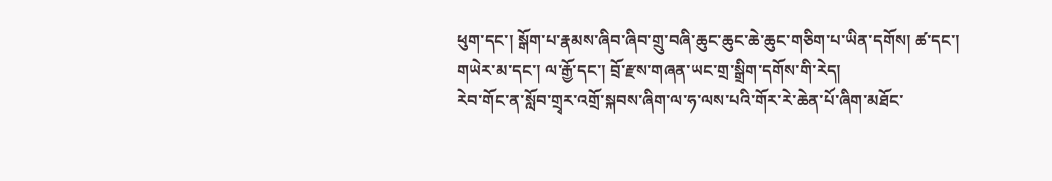ཕུག་དང་། སྒོག་པ་རྣམས་ཞིབ་ཞིབ་གྲུ་བཞི་ཆུང་ཆུང་ཆེ་ཆུང་གཅིག་པ་ཡིན་དགོས། ཚ་དང་། གཡེར་མ་དང་། ལ་རྒྱོ་དང་། བྲོ་རྫས་གཞན་ཡང་གྲ་སྒྲིག་དགོས་གི་རེད།
རེབ་གོང་ན་སློབ་གྲྭར་འགྲོ་སྐབས་ཞིག་ལ་ཧ་ལས་པའི་གོར་རེ་ཆེན་པོ་ཞིག་མཐོང་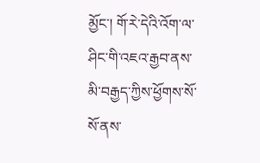མྱོང་། གོ་རེ་དེའི་འོག་ལ་ཤིང་གི་འཇའ་རྒྱབ་ནས་མི་བརྒྱད་ཀྱིས་ཕྱོགས་སོ་སོ་ནས་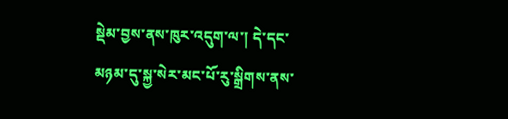སྡེམ་བྱས་ནས་ཁུར་འདུག་ལ་། དེ་དང་མཉམ་དུ་སྐྱ་སེར་མང་པོ་རུ་སྒྲིགས་ནས་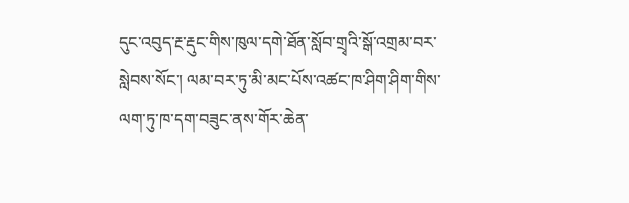དུང་འབུད་རྔ་རྡུང་གིས་ཁུལ་དགེ་ཐོན་སློབ་གྲྭའི་སྒོ་འགྲམ་བར་སླེབས་སོང་། ལམ་བར་ཏུ་མི་མང་པོས་འཚང་ཁ་ཤིག་ཤིག་གིས་ལག་ཏུ་ཁ་དག་བཟུང་ནས་གོར་ཆེན་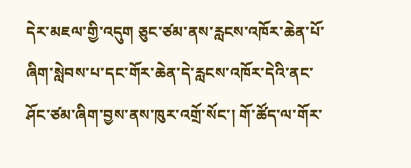དེར་མཇལ་གྱི་འདུག ཅུང་ཙམ་ནས་རླངས་འཁོར་ཆེན་པོ་ཞིག་སླེབས་པ་དང་གོར་ཆེན་དེ་རླངས་འཁོར་དེའི་ནང་ཤོང་ཙམ་ཞིག་བྱས་ནས་ཁུར་འགྲོ་སོང་། གོ་ཚོད་ལ་གོར་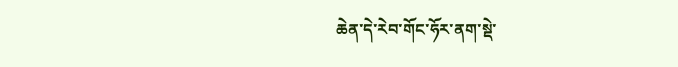ཆེན་དེ་རེབ་གོང་ཧོར་ནག་སྡེ་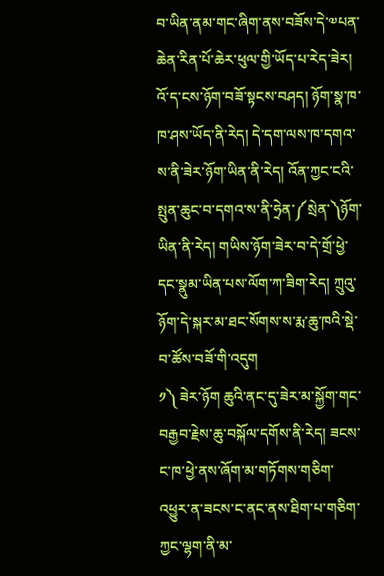བ་ཡིན་ནམ་གང་ཞིག་ནས་བཟོས་དེ་༧པན་ཆེན་རིན་པོ་ཆེར་ཕུལ་གྱི་ཡོད་པ་རེད་ཟེར།
འོ་ད་ངས་ཉོག་བཟོ་སྟངས་བཤད། ཉོག་སྣ་ཁ་ཁ་ཤས་ཡོད་ནི་རེད། དེ་དག་ལས་ཁ་དགའ་ས་ནི་ཟེར་ཉོག་ཡིན་ནི་རེད། འོན་ཀྱང་ངའི་སྤུན་ཆུང་བ་དགའ་ས་ནི་ཧྲེན་༼སྲེན་༽ཉོག་ཡིན་ནི་རེད། གཡིས་ཉོག་ཟེར་བ་དེ་གྲོ་ཕྱེ་དང་སྣུམ་ཡིན་པས་ལོག་ཀ་ཟིག་རེད། ཀྲུའུ་ཉོག་དེ་སྐར་མ་ཐང་སོགས་ས་རྨ་ཆུ་ཁའི་སྡེ་བ་ཚོས་བཟོ་གི་འདུག
༡༽ ཟེར་ཉོག ཆུའི་ནང་དུ་ཟེར་མ་སྐྱོག་གང་བརྒྱབ་རྗེས་ཆུ་བསྐོལ་དགོས་ནི་རེད། ཟངས་ང་ཁ་ཕྱེ་ནས་ཞོག་མ་གཏོགས་གཅིག་འཕྱུར་ན་ཟངས་ང་ནང་ནས་ཐིག་པ་གཅིག་ཀྱང་ལྷག་ནི་མ་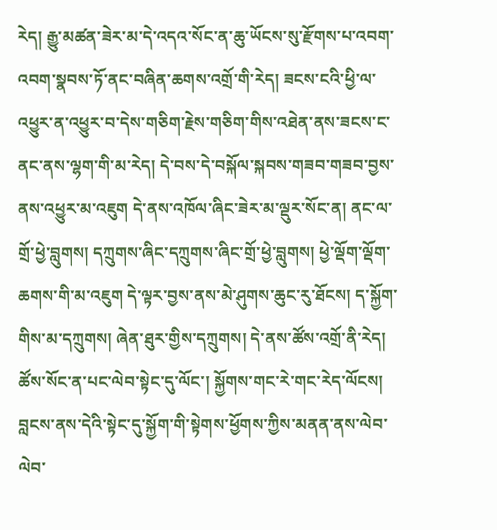རེད། རྒྱུ་མཚན་ཟེར་མ་དེ་འདའ་སོང་ན་ཆུ་ཡོངས་སུ་རྫོགས་པ་འབག་འབག་སྣབས་ཏོ་ནང་བཞིན་ཆགས་འགྲོ་གི་རེད། ཟངས་ངའི་ཕྱི་ལ་འཕྱུར་ན་འཕྱུར་བ་དེས་གཅིག་རྗེས་གཅིག་གིས་འཐེན་ནས་ཟངས་ང་ནང་ནས་ལྷག་གི་མ་རེད། དེ་བས་དེ་བསྐོལ་སྐབས་གཟབ་གཟབ་བྱས་ནས་འཕྱུར་མ་འཇུག དེ་ནས་འཁོལ་ཞིང་ཟེར་མ་ལྡུར་སོང་ན། ནང་ལ་གྲོ་ཕྱེ་བླུགས། དཀྲུགས་ཞིང་དཀྲུགས་ཞིང་གྲོ་ཕྱེ་བླུགས། ཕྱེ་ལྡོག་ལྡོག་ཆགས་གི་མ་འཇུག དེ་ལྟར་བྱས་ནས་མེ་ཤུགས་ཆུང་རུ་ཐོངས། ད་སྐྱོག་གིས་མ་དཀྲུགས། ཞེན་ཐུར་གྱིས་དཀྲུགས། དེ་ནས་ཚོས་འགྲོ་ནི་རེད། ཚོས་སོང་ན་པང་ལེབ་སྟེང་དུ་ལོང་། སྐྱོགས་གང་རེ་གང་རེད་ལོངས། བླངས་ནས་དེའི་སྟེང་དུ་སྐྱོག་གི་སྟེགས་ཕྱོགས་ཀྱིས་མནན་ནས་ལེབ་ལེབ་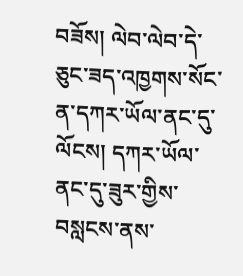བཟོས། ལེབ་ལེབ་དེ་ཅུང་ཟད་འཁྱགས་སོང་ན་དཀར་ཡོལ་ནང་དུ་ལོངས། དཀར་ཡོལ་ནང་དུ་ཟུར་གྱིས་བསླངས་ནས་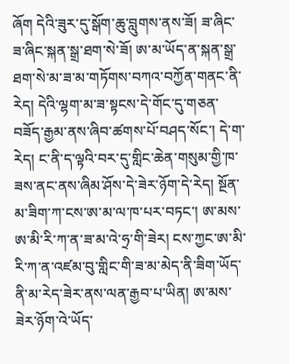ཞོག དེའི་ཟུར་དུ་སྒོག་ཆུ་བླུགས་ནས་ཟོ། ཟ་ཞིང་ཟ་ཞིང་སྐན་སྒྲ་ཐག་སེ་ཟོ། ཨ་མ་ཡོད་ན་སྐན་སྒྲ་ཐག་སེ་མ་ཟ་མ་གཏོགས་བཀའ་བཀྱོན་གནང་ནི་རེད། དེའི་ལྷག་མ་ཟ་སྟངས་དེ་གོང་དུ་གཅན་བཟོད་རྒྱམ་ནས་ཞིབ་ཚགས་པོ་བཤད་སོང་། དེ་ག་རེད། ང་ནི་ད་ལྟའི་བར་དུ་གླིང་ཆེན་གསུམ་གྱི་ཁ་ཟས་ནང་ནས་ཞིམ་ཤོས་དེ་ཟེར་ཉོག་དེ་རེད། སྔོན་མ་ཟིག་ཀ་ངས་ཨ་མ་ལ་ཁ་པར་བཏང་། ཨ་མས་ཨ་མི་རི་ཀ་ན་ཟ་མ་འེ་ཧྲ་གི་ཟེར། ངས་ཀྱང་ཨ་མི་རི་ཀ་ན་འཛམ་བུ་གླིང་གི་ཟ་མ་མེད་ནི་ཟིག་ཡོད་ནི་མ་རེད་ཟེར་ནས་ལན་རྒྱབ་པ་ཡིན། ཨ་མས་ཟེར་ཉོག་འེ་ཡོད་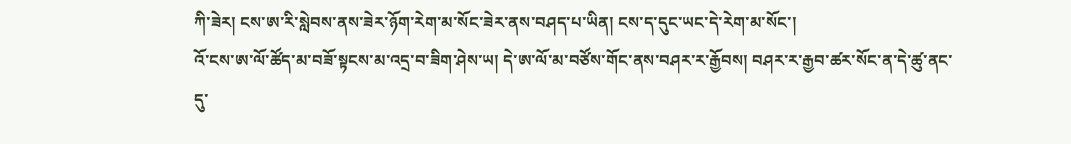ཀི་ཟེར། ངས་ཨ་རི་སླེབས་ནས་ཟེར་ཉོག་རེག་མ་སོང་ཟེར་ནས་བཤད་པ་ཡིན། ངས་ད་དུང་ཡང་དེ་རེག་མ་སོང་།
འོ་ངས་ཨ་ལོ་ཚོད་མ་བཟོ་སྟངས་མ་འདྲ་བ་ཟིག་ཤེས་ཡ། དེ་ཨ་ལོ་མ་བཙོས་གོང་ནས་བཤར་ར་རྒྱོབས། བཤར་ར་རྒྱབ་ཚར་སོང་ན་དེ་ཚུ་ནང་དུ་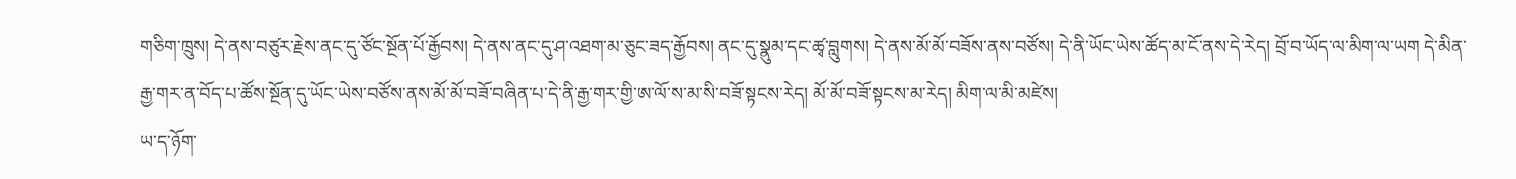གཅིག་ཁྲུས། དེ་ནས་བཙུར་རྗེས་ནང་དུ་ཙོང་སྔོན་པོ་རྒྱོབས། དེ་ནས་ནང་དུ་ཤ་འཐག་མ་ཅུང་ཟད་རྒྱོབས། ནང་དུ་སྣུམ་དང་ཚྭ་བླུགས། དེ་ནས་མོ་མོ་བཟོས་ནས་བཙོས། དེ་ནི་ཡོང་ཡེས་ཚོད་མ་ངོ་ནས་དེ་རེད། བྲོ་བ་ཡོད་ལ་མིག་ལ་ཡག དེ་མིན་རྒྱ་གར་ན་བོད་པ་ཚོས་སྔོན་དུ་ཡོང་ཡེས་བཙོས་ནས་མོ་མོ་བཟོ་བཞིན་པ་དེ་ནི་རྒྱ་གར་གྱི་ཨ་ལོ་ས་མ་སི་བཟོ་སྟངས་རེད། མོ་མོ་བཟོ་སྟངས་མ་རེད། མིག་ལ་མི་མཛེས།
ཡ་ད་ཉོག་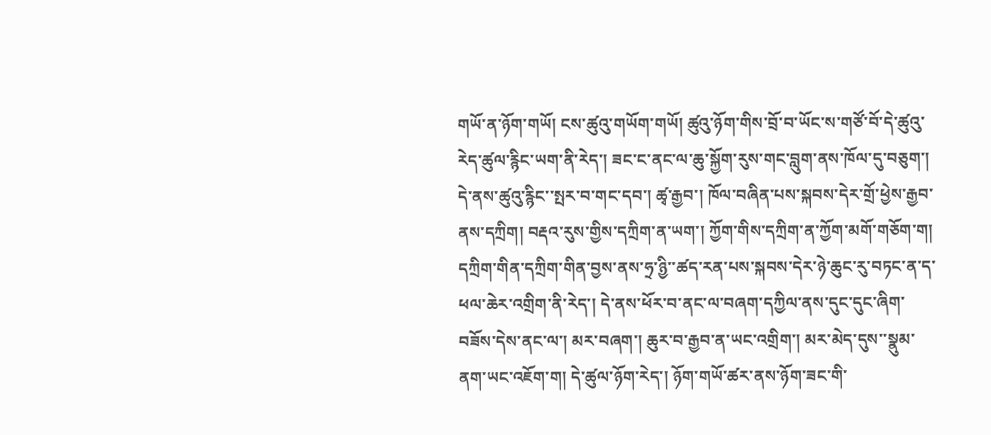གཡོ་ན་ཉོག་གཡོ། ངས་ཚུའུ་གཡོག་གཡོ། ཚུའུ་ཉོག་གིས་བྲོ་བ་ཡོང་ས་གཙོ་བོ་དེ་ཚུའུ་རེད་ཚུལ་རྙིང་ཡག་ནི་རེད་། ཟང་ང་ནང་ལ་ཆུ་སྐྱོག་རུས་གང་བླུག་ནས་ཁོལ་དུ་བཅུག་། དེ་ནས་ཚུའུ་རྙིང་་སྤར་བ་གང་དབ་། ཚྭ་རྒྱབ་། ཁོལ་བཞིན་པས་སྐབས་དེར་གྲོ་ཕྱེས་རྒྱབ་ནས་དཀྲིག། བརྡའ་རུས་གྱིས་དཀྲིག་ན་ཡག་། ཀྱོག་གིས་དཀྲིག་ན་ཀྱོག་མགོ་གཅོག་ག། དཀྲིག་གིན་དཀྲིག་གིན་བྱས་ནས་ཧྲ་ཉྱི་་ཚད་རན་པས་སྐབས་དེར་ཉེ་ཆུང་རུ་བཏང་ན་ད་ཕལ་ཆེར་འགྲིག་ནི་རེད་། དེ་ནས་ཕོར་བ་ནང་ལ་བཞག་དཀྱིལ་ནས་དུང་དུང་ཞིག་བཟོས་དེས་ནང་ལ་། མར་བཞག་། ཆུར་བ་རྒྱབ་ན་ཡང་འགྲིག་། མར་མེད་དུས་་སྣུམ་ནག་ཡང་འཇོག་ག། དེ་ཚུལ་ཉོག་རེད་། ཉོག་གཡོ་ཚར་ནས་ཉོག་ཟང་གི་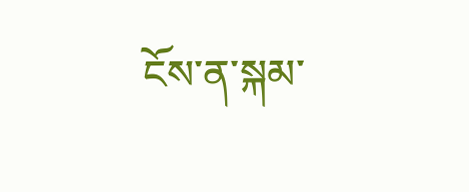ངོས་ན་སྐམ་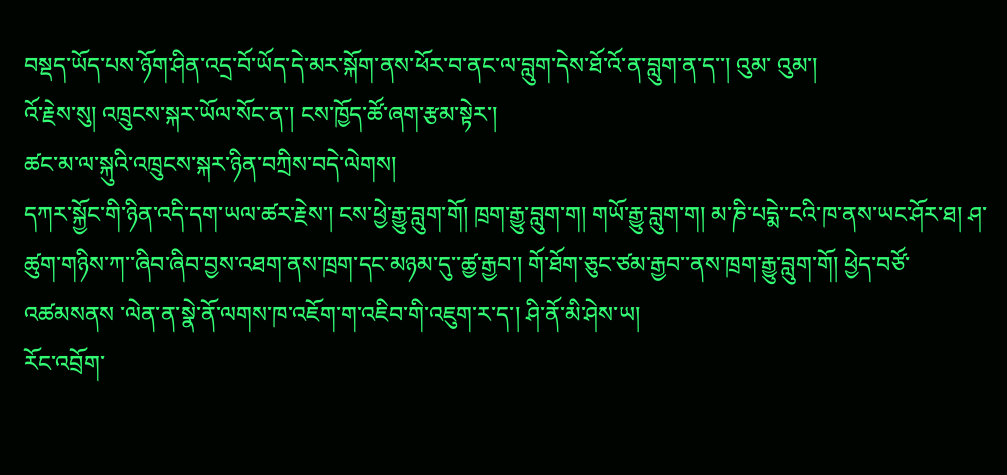བསྡད་ཡོད་པས་ཉོག་ཤིན་འདྲ་བོ་ཡོད་དེ་མར་སྐོག་ནས་ཕོར་བ་ནང་ལ་བླུག་དེས་ཐོ་འོ་ན་བླུག་ན་ད་་། འུམ་ འུམ་།
འོ་རྗེས་སུ། འཁྲུངས་སྐར་ཡོལ་སོང་ན་། ངས་ཁྱོད་ཚོ་ཞག་རྩམ་སྟེར་།
ཚང་མ་ལ་སྐུའི་འཁྲུངས་སྐར་ཉིན་བཀྲིས་བདེ་ལེགས།
དཀར་སྐྱོང་གི་ཉིན་འདི་དག་ཡལ་ཚར་རྗེས་། ངས་ཕྱེ་རྒྱུ་བླུག་གོ། ཁྲག་རྒྱུ་བླུག་ག། གཡོ་རྒྱུ་བླུག་ག། མ་ཎི་པདྨེ་་ངའི་ཁ་ནས་ཡང་ཤོར་ཐ། ཤ་ཚུག་གཉིས་ཀ་་ཞིབ་ཞིབ་བྱས་འཐག་ནས་ཁྲག་དང་མཉམ་དུ་་ཚྱ་རྒྱབ་། གོ་ཐོག་ཅུང་ཙམ་རྒྱབ་་ནས་ཁྲག་རྒྱུ་བླུག་གོ། ཕྱེད་བཙོ་འཚམསནས ་ལེན་ན་སྣེ་ནོ་ལགས་ཁ་འཇོག་ག་འཇིབ་གི་འཇུག་ར་ད་། ཤི་ནོ་མི་ཤེས་ཡ།
རོང་འབྲོག་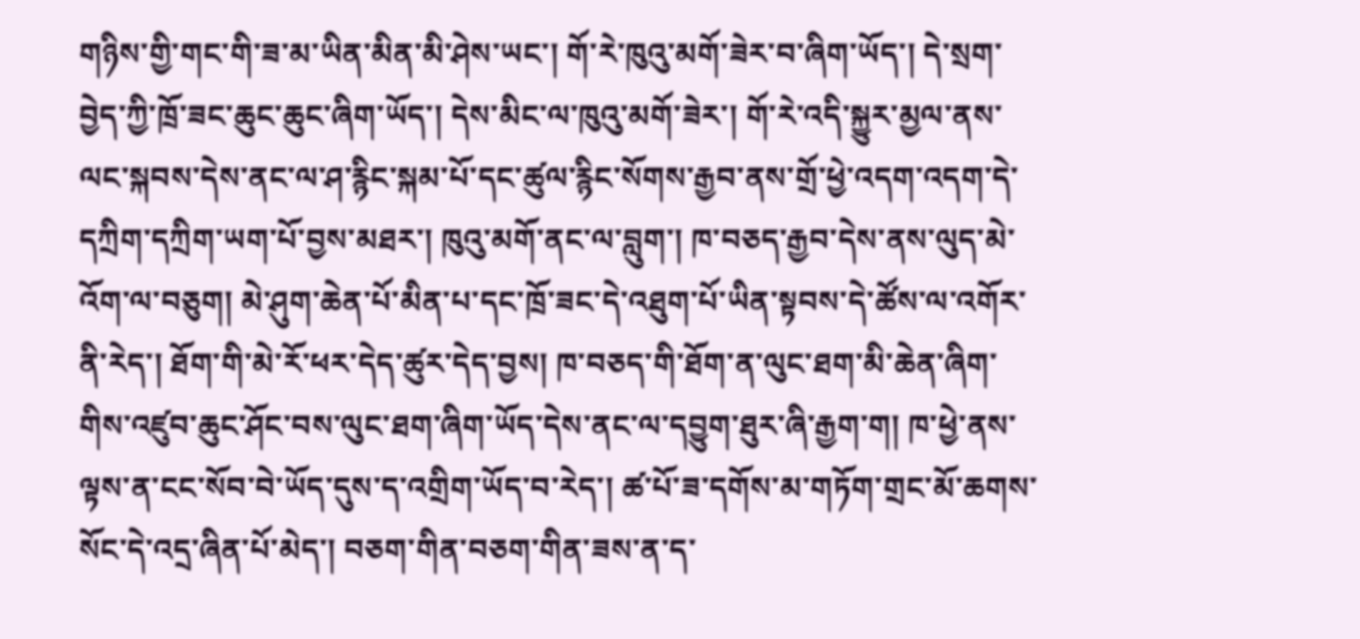གཉིས་གྱི་གང་གི་ཟ་མ་ཡིན་མིན་མི་ཤེས་ཡང་། གོ་རེ་ཁུའུ་མགོ་ཟེར་བ་ཞིག་ཡོད་། དེ་སྲག་བྱེད་ཀྱི་ཁྲོ་ཟང་ཆུང་ཆུང་ཞིག་ཡོད་། དེས་མིང་ལ་ཁུའུ་མགོ་ཟེར་། གོ་རེ་འདི་སྐྱུར་མྱལ་ནས་ལང་སྐབས་དེས་ནང་ལ་ཤ་རྙིང་སྐམ་པོ་དང་ཚུལ་རྙིང་སོགས་རྒྱབ་ནས་གྲོ་ཕྱེ་འདག་འདག་དེ་དཀྲིག་དཀྲིག་ཡག་པོ་བྱས་མཐར་། ཁུའུ་མགོ་ནང་ལ་བླུག་། ཁ་བཅད་རྒྱབ་དེས་ནས་ལུད་མེ་འོག་ལ་བཅུག། མེ་ཤུག་ཆེན་པོ་མིན་པ་དང་ཁྲོ་ཟང་དེ་འཐུག་པོ་ཡིན་སྟབས་དེ་ཚོས་ལ་འགོར་ནི་རེད་། ཐོག་གི་མེ་རོ་ཕར་དེད་ཚུར་དེད་བྱས། ཁ་བཅད་གི་ཐོག་ན་ལུང་ཐག་མི་ཆེན་ཞིག་གིས་འཛུབ་ཆུང་ཤོང་བས་ལུང་ཐག་ཞིག་ཡོད་དེས་ནང་ལ་དབྱུག་ཐུར་ཞི་རྒྱག་ག། ཁ་ཕྱེ་ནས་ལྟས་ན་ངང་སོབ་བེ་ཡོད་དུས་ད་འགྲིག་ཡོད་བ་རེད་། ཚ་པོ་ཟ་དགོས་མ་གཏོག་གྲང་མོ་ཆགས་སོང་དེ་འདྲ་ཞིན་པོ་མེད་། བཅག་གིན་བཅག་གིན་ཟས་ན་ད་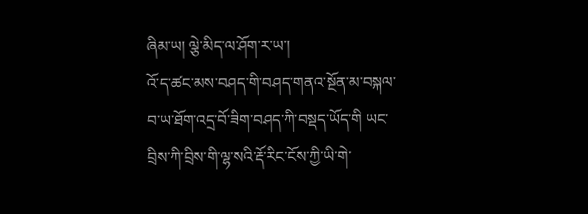ཞིམ་ཡ། ལྕེ་མིད་ལ་ཤོག་ར་ཡ་།
འོ་ད་ཚང་མས་བཤད་གི་བཤད་གནའ་སྔོན་མ་བསྐལ་བ་ཡ་ཐོག་འདྲ་བོ་ཟིག་བཤད་ཀི་བསྡད་ཡོད་གི ཡང་བྲིས་ཀི་བྲིས་གི་ལྷ་སའི་རྡོ་རིང་ངོས་ཀྱི་ཡི་གེ་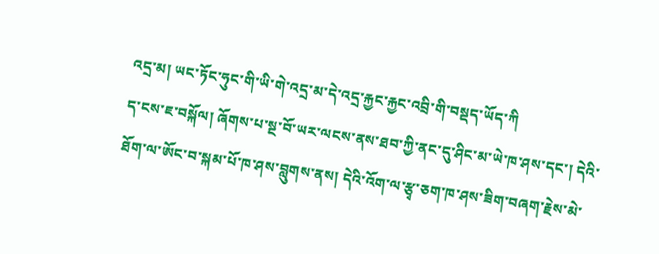འདྲ་མ། ཡང་ཏོང་ཧུང་གི་ཡི་གེ་འདྲ་མ་དེ་འདྲ་རྐྱང་རྐྱང་འབྲི་གི་བསྡད་ཡོད་ཀི
ད་ངས་ཇ་བསྐོལ། ཞོགས་པ་སྔ་བོ་ཡར་ལངས་ནས་ཐབ་ཀྱི་ནང་དུ་ཤིང་མ་ཡེ་ཁ་ཤས་དང་། དེའི་ཐོག་ལ་ཨོང་བ་སྐམ་པོ་ཁ་ཤས་བླུགས་ནས། དེའི་འོག་ལ་རྩྭ་ཅག་ཁ་ཤས་ཟིག་བཞག་རྗེས་མེ་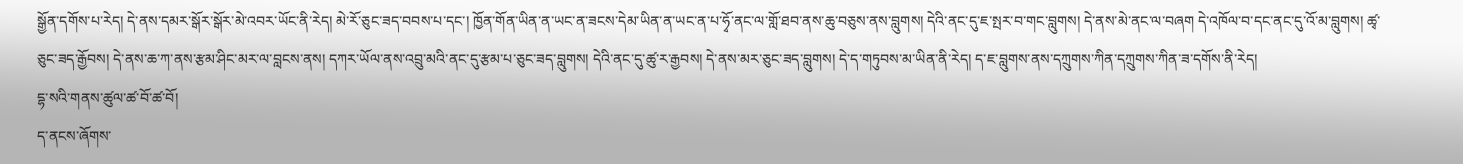སྒྱོན་དགོས་པ་རེད། དེ་ནས་དམར་སྒོར་སྒོར་མེ་འབར་ཡོང་ནི་རེད། མེ་རོ་ཅུང་ཟད་བབས་པ་དང་། ཁྱོན་གོན་ཡིན་ན་ཡང་ན་ཟངས་དེམ་ཡིན་ན་ཡང་ན་པ་ཧྭོ་ནང་ལ་གློ་ཐབ་ནས་ཆུ་བཅུས་ནས་བླུགས། དེའི་ནང་དུ་ཇ་སྤར་བ་གང་བླུགས། དེ་ནས་མེ་ནང་ལ་བཞག དེ་འཁོལ་བ་དང་ནང་དུ་འོ་མ་བླུགས། ཚྭ་ཅུང་ཟད་རྒྱོབས། དེ་ནས་ཆ་ཀ་ནས་རྩམ་ཤིང་མར་ལ་བླངས་ནས། དཀར་ཡོལ་ནས་འབྲུ་མའི་ནང་དུ་རྩམ་པ་ཅུང་ཟད་བླུགས། དེའི་ནང་དུ་ཚུ་ར་རྒྱབས། དེ་ནས་མར་ཅུང་ཟད་བླུགས། དེ་ད་གཏུབས་མ་ཡིན་ནི་རེད། ད་ཇ་བླུགས་ནས་དཀྲུགས་ཀིན་དཀྲུགས་ཀིན་ཟ་དགོས་ནི་རེད།
དྷ་སའི་གནས་ཚུལ་ཚ་བོ་ཚ་བོ།
ད་ནངས་ཞོགས་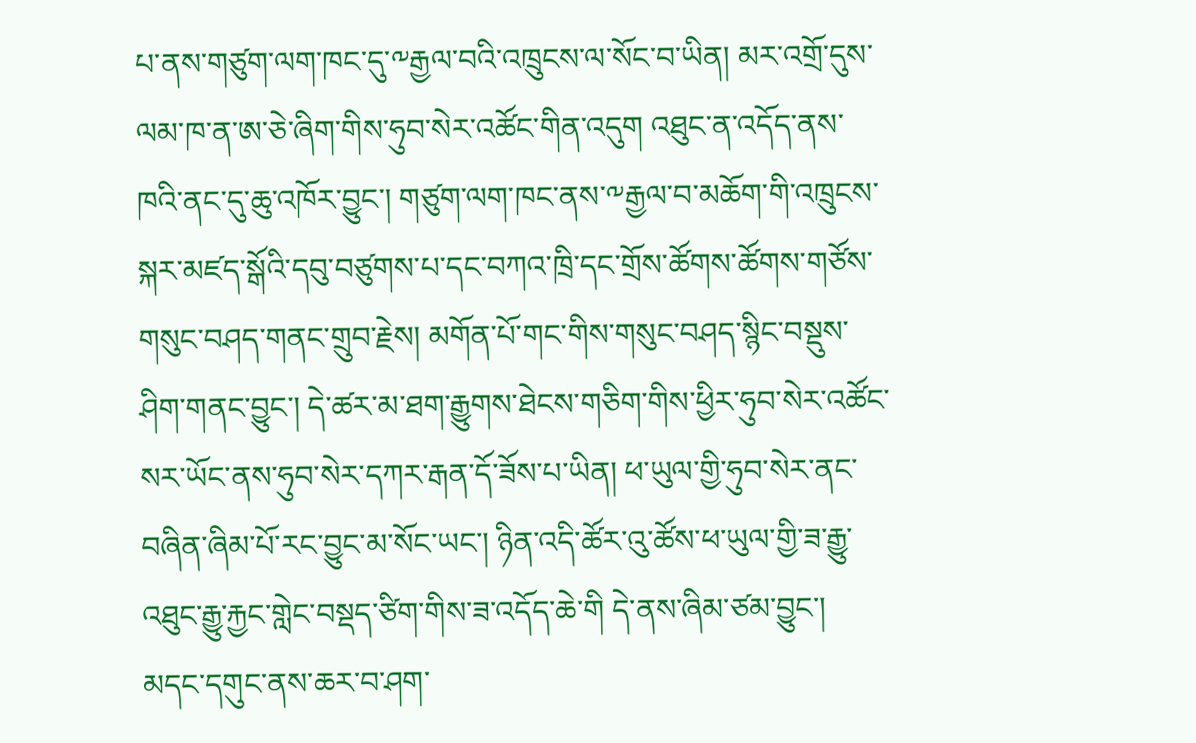པ་ནས་གཙུག་ལག་ཁང་དུ་༸རྒྱལ་བའི་འཁྲུངས་ལ་སོང་བ་ཡིན། མར་འགྲོ་དུས་ལམ་ཁ་ན་ཨ་ཅེ་ཞིག་གིས་ཧུབ་སེར་འཚོང་གིན་འདུག འཐུང་ན་འདོད་ནས་ཁའི་ནང་དུ་ཆུ་འཁོར་བྱུང་། གཙུག་ལག་ཁང་ནས་༸རྒྱལ་བ་མཆོག་གི་འཁྲུངས་སྐར་མཛད་སྒོའི་དབུ་བཙུགས་པ་དང་བཀའ་ཁྲི་དང་གྲོས་ཚོགས་ཚོགས་གཙོས་གསུང་བཤད་གནང་གྲུབ་རྗེས། མགོན་པོ་གང་གིས་གསུང་བཤད་སྙིང་བསྡུས་ཤིག་གནང་བྱུང་། དེ་ཚར་མ་ཐག་རྒྱུགས་ཐེངས་གཅིག་གིས་ཕྱིར་ཧུབ་སེར་འཚོང་སར་ཡོང་ནས་ཧུབ་སེར་དཀར་རྒན་དོ་ཟོས་པ་ཡིན། ཕ་ཡུལ་གྱི་ཧུབ་སེར་ནང་བཞིན་ཞིམ་པོ་རང་བྱུང་མ་སོང་ཡང་། ཉིན་འདི་ཚོར་འུ་ཚོས་ཕ་ཡུལ་གྱི་ཟ་རྒྱུ་འཐུང་རྒྱུ་རྐྱང་གླེང་བསྡད་ཙིག་གིས་ཟ་འདོད་ཆེ་གི དེ་ནས་ཞིམ་ཙམ་བྱུང་། མདང་དགུང་ནས་ཆར་བ་ཤག་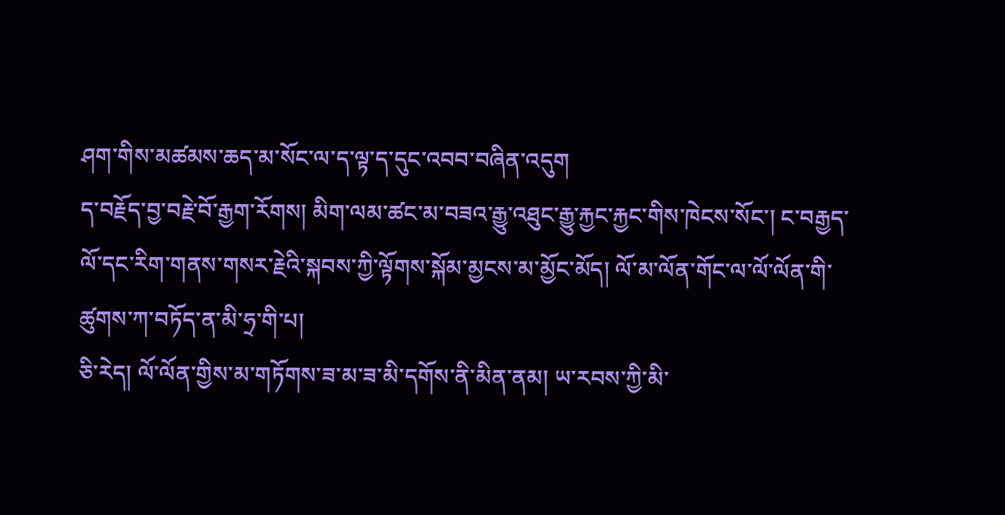ཤག་གིས་མཚམས་ཆད་མ་སོང་ལ་ད་ལྟ་ད་དུང་འབབ་བཞིན་འདུག
ད་བརྗོད་བྱ་བརྗེ་བོ་རྒྱག་རོགས། མིག་ལམ་ཚང་མ་བཟའ་རྒྱུ་འཐུང་རྒྱུ་རྐྱང་རྐྱང་གིས་ཁེངས་སོང་། ང་བརྒྱད་ལོ་དང་རིག་གནས་གསར་རྗེའི་སྐབས་ཀྱི་ལྟོགས་སྐོམ་མྱངས་མ་མྱོང་མོད། ལོ་མ་ལོན་གོང་ལ་ལོ་ལོན་གི་ཚུགས་ཀ་བཏོད་ན་མི་ཧྲ་གི་པ།
ཅི་རེད། ལོ་ལོན་གྱིས་མ་གཏོགས་ཟ་མ་ཟ་མི་དགོས་ནི་མིན་ནམ། ཡ་རབས་ཀྱི་མི་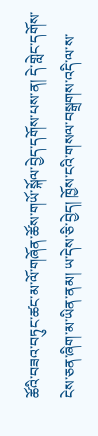ཚོའི་བཟའ་བཏུང་ཚང་མ་ལོ་གཞོན་ཚོས་གཡོ་སྐོལ་བྱེད་དགོས་པས་ན། དེ་གླེང་དགོས་ངེས་ཅན་ཞིག་མ་ཡིན་ནམ། ཡ་དེས་ཅི་བྱེད། ཁྱོས་ངའི་གསལ་བསྒྲགས་འདི་ལ་ས་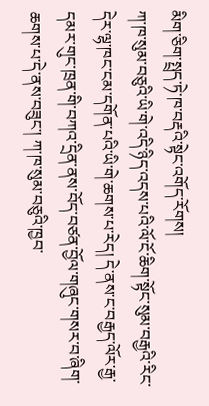མིག་ཅིག་སྤྲད་ཏེ་ཁ་བརྡའི་སྟེང་འགོད་རོགས།
ཀ་ཁ་སུམ་བཅུའི་ཡི་གེ་འདི་ཉིད་འདས་པའི་ལོ་ངོ་ཆིག་སྟོང་སུམ་བརྒྱའི་རིང་དེར་ལྷ་ཁང་ངམ་དགོན་པའི་ཡི་གེ་ཆགས་པ་རེད། དེ་ནས་ང་བརྒྱད་ལོར་རྒྱ་དམར་གུང་ཁྲན་གི་བཀའ་དྲིན་ནས་བོད་བཙན་བྱོལ་གཞུང་གསར་བ་ཞིག་ཆགས་པ་དེ་ནས་བཟུང་། ཀ་ཁ་སུམ་བཅུའི་ཁྱབ་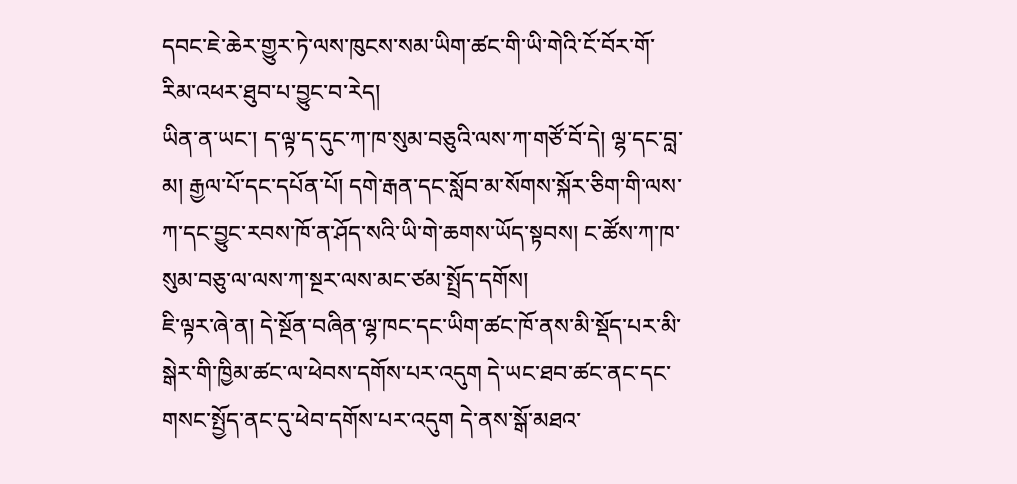དབང་ཇེ་ཆེར་གྱུར་ཏེ་ལས་ཁུངས་སམ་ཡིག་ཚང་གི་ཡི་གེའི་ངོ་བོར་གོ་རིམ་འཕར་ཐུབ་པ་བྱུང་བ་རེད།
ཡིན་ན་ཡང་། ད་ལྟ་ད་དུང་ཀ་ཁ་སུམ་བཅུའི་ལས་ཀ་གཙོ་བོ་དེ། ལྷ་དང་བླ་མ། རྒྱལ་པོ་དང་དཔོན་པོ། དགེ་རྒན་དང་སློབ་མ་སོགས་སྐོར་ཅིག་གི་ལས་ཀ་དང་བྱུང་རབས་ཁོ་ན་ཤོད་སའི་ཡི་གེ་ཆགས་ཡོད་སྟབས། ང་ཚོས་ཀ་ཁ་སུམ་བཅུ་ལ་ལས་ཀ་སྔར་ལས་མང་ཙམ་སྤྲོད་དགོས།
ཇི་ལྟར་ཞེ་ན། དེ་སྔོན་བཞིན་ལྷ་ཁང་དང་ཡིག་ཚང་ཁོ་ནས་མི་སྡོད་པར་མི་སྒེར་གི་ཁྱིམ་ཚང་ལ་ཕེབས་དགོས་པར་འདུག དེ་ཡང་ཐབ་ཚང་ནང་དང་གསང་སྤྱོད་ནང་དུ་ཕེབ་དགོས་པར་འདུག དེ་ནས་སྒོ་མཐའ་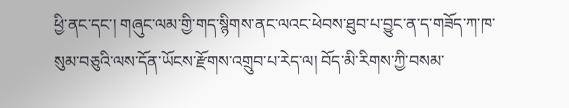ཕྱི་ནང་དང་། གཞུང་ལམ་གྱི་གད་སྙིགས་ནང་ལའང་ཕེབས་ཐུབ་པ་བྱུང་ན་ད་གཟོད་ཀ་ཁ་སུམ་བཅུའི་ལས་དོན་ཡོངས་རྫོགས་འགྲུབ་པ་རེད་ལ། བོད་མི་རིགས་ཀྱི་བསམ་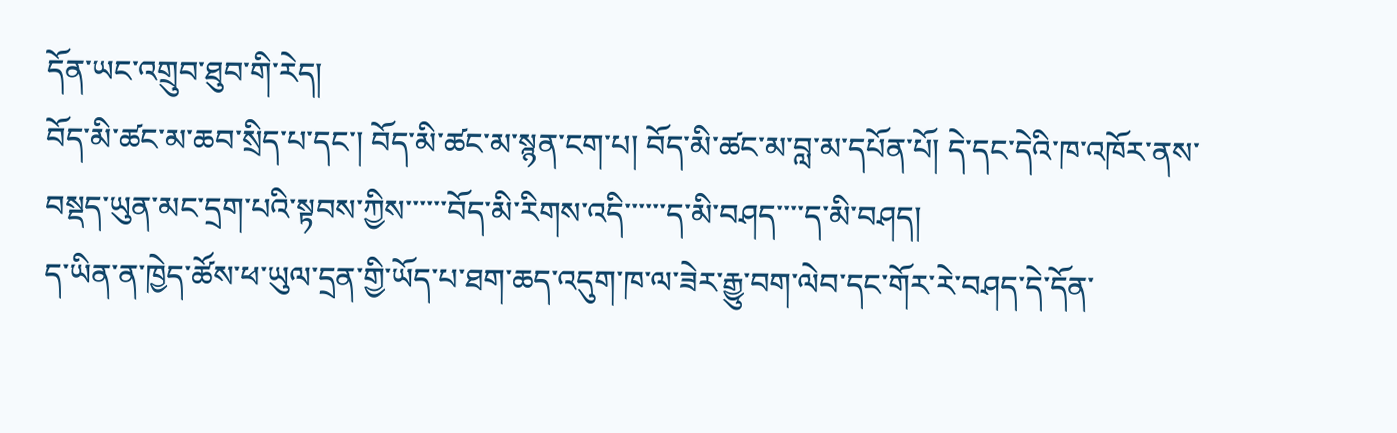དོན་ཡང་འགྲུབ་ཐུབ་གི་རེད།
བོད་མི་ཚང་མ་ཆབ་སྲིད་པ་དང་། བོད་མི་ཚང་མ་སྙན་ངག་པ། བོད་མི་ཚང་མ་བླ་མ་དཔོན་པོ། དེ་དང་དེའི་ཁ་འཁོར་ནས་བསྡད་ཡུན་མང་དྲག་པའི་སྟབས་ཀྱིས་་་་་་བོད་མི་རིགས་འདི་་་་་་ད་མི་བཤད་་་་ད་མི་བཤད།
ད་ཡིན་ན་ཁྱེད་ཚོས་ཕ་ཡུལ་དྲན་གྱི་ཡོད་པ་ཐག་ཆད་འདུག་ཁ་ལ་ཟེར་རྒྱུ་བག་ལེབ་དང་གོར་རེ་བཤད་དེ་དོན་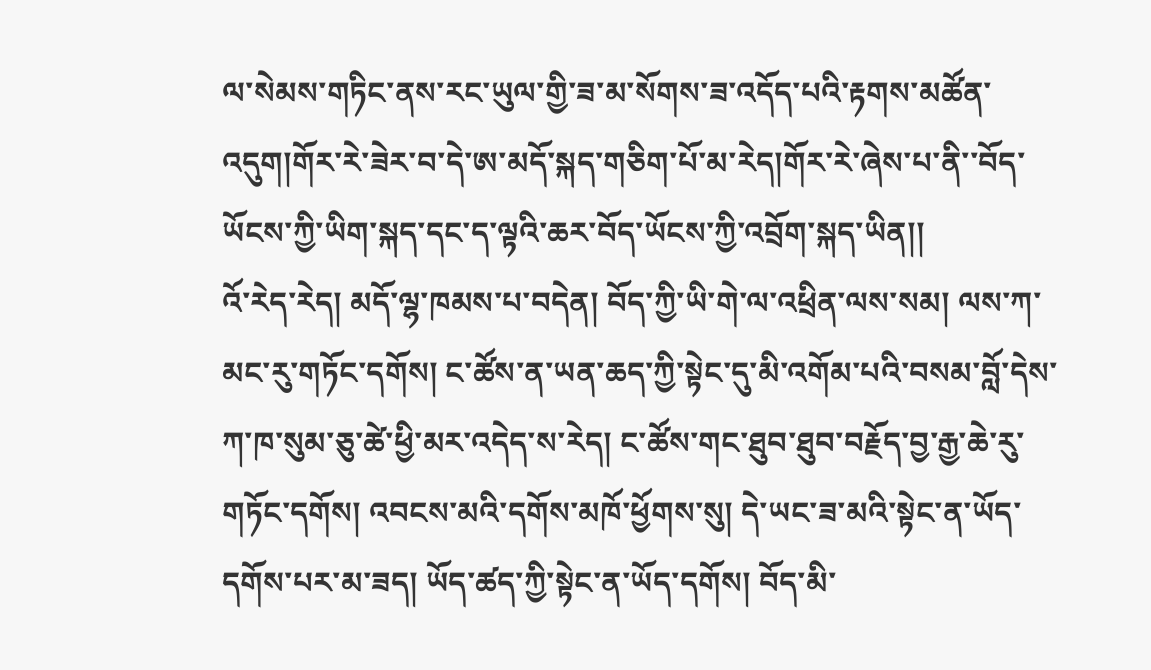ལ་སེམས་གཏིང་ནས་རང་ཡུལ་གྱི་ཟ་མ་སོགས་ཟ་འདོད་པའི་རྟགས་མཚོན་འདུག།གོར་རེ་ཟེར་བ་དེ་ཨ་མདོ་སྐད་གཅིག་པོ་མ་རེད།གོར་རེ་ཞེས་པ་ནི་་བོད་ཡོངས་ཀྱི་ཡིག་སྐད་དང་ད་ལྟའི་ཆར་བོད་ཡོངས་ཀྱི་འབྲོག་སྐད་ཡིན།།
འོ་རེད་རེད། མདོ་ལྷ་ཁམས་པ་བདེན། བོད་ཀྱི་ཡི་གེ་ལ་འཕྲིན་ལས་སམ། ལས་ཀ་མང་རུ་གཏོང་དགོས། ང་ཚོས་ན་ཡན་ཆད་ཀྱི་སྟེང་དུ་མི་འགོམ་པའི་བསམ་བློ་དེས་ཀ་ཁ་སུམ་ཅུ་ཚེ་ཕྱི་མར་འདེད་ས་རེད། ང་ཚོས་གང་ཐུབ་ཐུབ་བརྗོད་བྱ་རྒྱ་ཆེ་རུ་གཏོང་དགོས། འབངས་མའི་དགོས་མཁོ་ཕྱོགས་སུ། དེ་ཡང་ཟ་མའི་སྟེང་ན་ཡོད་དགོས་པར་མ་ཟད། ཡོད་ཚད་ཀྱི་སྟེང་ན་ཡོད་དགོས། བོད་མི་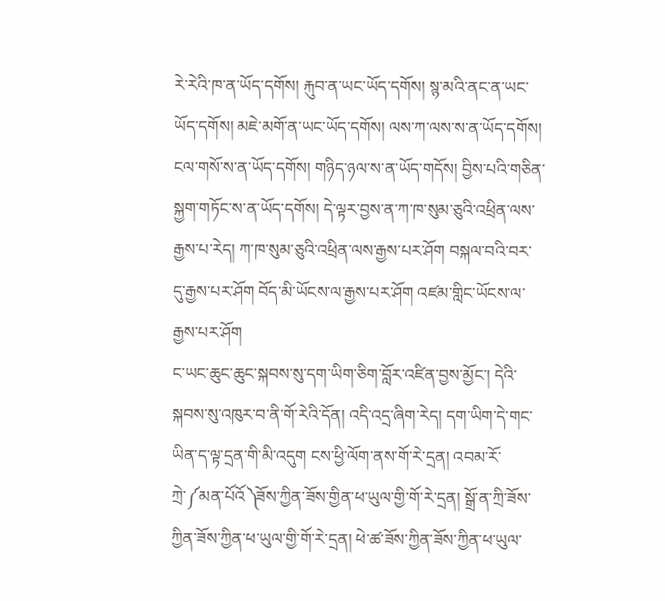རེ་རེའི་ཁ་ན་ཡོད་དགོས། རྐུབ་ན་ཡང་ཡོད་དགོས། སྙ་མའི་ནང་ན་ཡང་ཡོད་དགོས། མཇེ་མགོ་ན་ཡང་ཡོད་དགོས། ལས་ཀ་ལས་ས་ན་ཡོད་དགོས། ངལ་གསོ་ས་ན་ཡོད་དགོས། གཉིད་ཉལ་ས་ན་ཡོད་གདོས། བྱིས་པའི་གཅིན་སྐྱག་གཏོང་ས་ན་ཡོད་དགོས། དེ་ལྟར་བྱས་ན་ཀ་ཁ་སུམ་ཅུའི་འཕྲིན་ལས་རྒྱས་པ་རེད། ཀ་ཁ་སུམ་ཅུའི་འཕྲིན་ལས་རྒྱས་པར་ཤོག བསྐལ་བའི་བར་དུ་རྒྱས་པར་ཤོག བོད་མི་ཡོངས་ལ་རྒྱས་པར་ཤོག འཛམ་གླིང་ཡོངས་ལ་རྒྱས་པར་ཤོག
ང་ཡང་ཆུང་ཆུང་སྐབས་སུ་དག་ཡིག་ཅིག་བློར་འཛིན་བྱས་མྱོང་། དེའི་སྐབས་སུ་འཁུར་བ་ནི་གོ་རེའི་དོན། འདི་འདྲ་ཞིག་རེད། དག་ཡིག་དེ་གང་ཡིན་ད་ལྟ་དྲན་གི་མི་འདུག ངས་ཕྱི་ལོག་ནས་གོ་རེ་དྲན། འབམ་རོ་ཀྲེ་༼མན་པོའོ༽ཟོས་ཀྱིན་ཟོས་གྱིན་ཕ་ཡུལ་གྱི་གོ་རེ་དྲན། སྒྲོ་ན་ཀྲི་ཟོས་ཀྱིན་ཟོས་ཀྱིན་ཕ་ཡུལ་གྱི་གོ་རེ་དྲན། ཕེ་ཚ་ཟོས་ཀྱིན་ཟོས་ཀྱིན་ཕ་ཡུལ་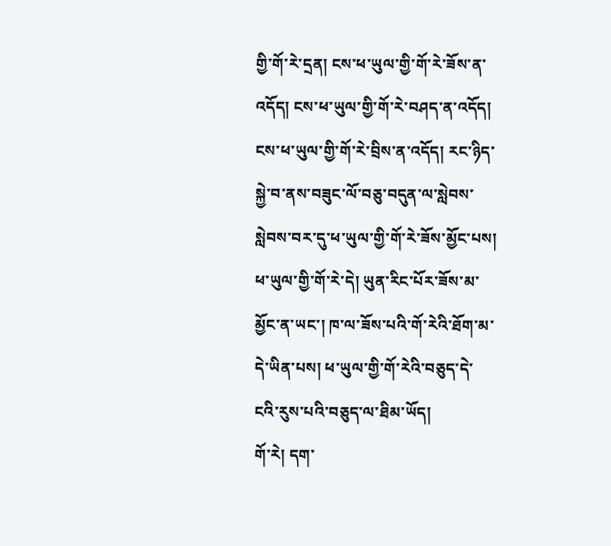གྱི་གོ་རེ་དྲན། ངས་ཕ་ཡུལ་གྱི་གོ་རེ་ཟོས་ན་འདོད། ངས་ཕ་ཡུལ་གྱི་གོ་རེ་བཤད་ན་འདོད། ངས་ཕ་ཡུལ་གྱི་གོ་རེ་བྲིས་ན་འདོད། རང་ཉིད་སྐྱེ་བ་ནས་བཟུང་ལོ་བཅུ་བདུན་ལ་སླེབས་སླེབས་བར་དུ་ཕ་ཡུལ་གྱི་གོ་རེ་ཟོས་མྱོང་པས། ཕ་ཡུལ་གྱི་གོ་རེ་དེ། ཡུན་རིང་པོར་ཟོས་མ་མྱོང་ན་ཡང་། ཁ་ལ་ཟོས་པའི་གོ་རེའི་ཐོག་མ་དེ་ཡིན་པས། ཕ་ཡུལ་གྱི་གོ་རེའི་བཅུད་དེ་ངའི་རུས་པའི་བཅུད་ལ་ཐིམ་ཡོད།
གོ་རེ། དག་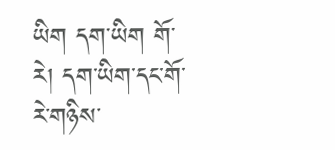ཡིག དག་ཡིག གོ་རེ། དག་ཡིག་དང་གོ་རེ་གཉིས་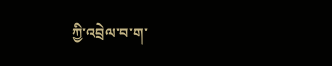ཀྱི་འབྲེལ་བ་ག་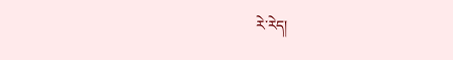རེ་རེད།